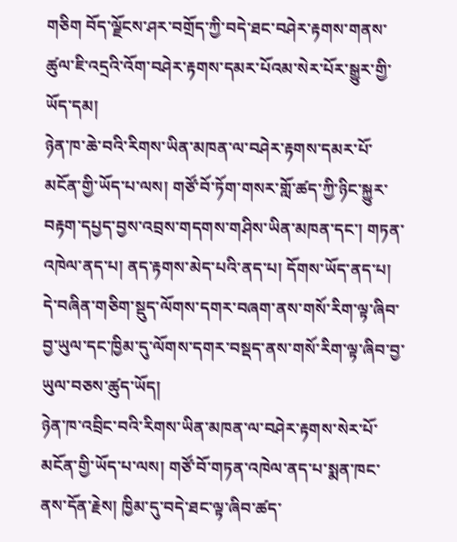གཅིག བོད་ལྗོངས་ཤར་བགྲོད་ཀྱི་བདེ་ཐང་བཤེར་རྟགས་གནས་ཚུལ་ཇི་འདྲའི་འོག་བཤེར་རྟགས་དམར་པོའམ་སེར་པོར་སྒྱུར་གྱི་ཡོད་དམ།
ཉེན་ཁ་ཆེ་བའི་རིགས་ཡིན་མཁན་ལ་བཤེར་རྟགས་དམར་པོ་མངོན་གྱི་ཡོད་པ་ལས། གཙོ་བོ་ཏོག་གསར་གློ་ཚད་ཀྱི་ཉིང་སྐྱུར་བརྟག་དཔྱད་བྱས་འབྲས་གདགས་གཤིས་ཡིན་མཁན་དང་། གཏན་འཁེལ་ནད་པ། ནད་རྟགས་མེད་པའི་ནད་པ། དོགས་ཡོད་ནད་པ། དེ་བཞིན་གཅིག་སྡུད་ལོགས་དགར་བཞག་ནས་གསོ་རིག་ལྟ་ཞིབ་བྱ་ཡུལ་དང་ཁྱིམ་དུ་ལོགས་དགར་བསྡད་ནས་གསོ་རིག་ལྟ་ཞིབ་བྱ་ཡུལ་བཅས་ཚུད་ཡོད།
ཉེན་ཁ་འབྲིང་བའི་རིགས་ཡིན་མཁན་ལ་བཤེར་རྟགས་སེར་པོ་མངོན་གྱི་ཡོད་པ་ལས། གཙོ་བོ་གཏན་འཁེལ་ནད་པ་སྨན་ཁང་ནས་དོན་རྗེས། ཁྱིམ་དུ་བདེ་ཐང་ལྟ་ཞིབ་ཚད་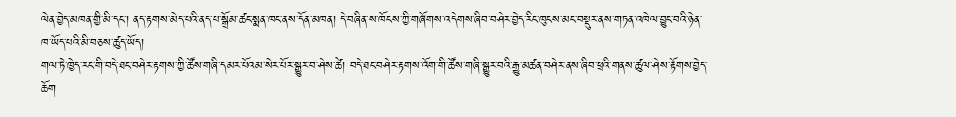ལེན་བྱེད་མཁན་གྱི་མི་དང་། ནད་རྟགས་མེད་པའི་ནད་པ་སྒྲོམ་ཚང་སྨན་ཁང་ནས་དོན་མཁན། དེ་བཞིན་ས་ཁོངས་ཀྱི་གཞོགས་འདེགས་ཞིབ་བཤེར་བྱེད་རིང་ཁུངས་མང་བསྡུར་ནས་གཏན་འཁེལ་བྱུང་བའི་ཉེན་ཁ་ཡོད་པའི་མི་བཅས་ཚུད་ཡོད།
གལ་ཏེ་ཁྱེད་རང་གི་བདེ་ཐང་བཤེར་རྟགས་ཀྱི་ཚོས་གཞི་དམར་པོའམ་སེར་པོར་སྒྱུར་བ་ཤེས་ཚེ། བདེ་ཐང་བཤེར་རྟགས་འོག་གི་ཚོས་གཞི་སྒྱུར་བའི་རྒྱུ་མཚན་བཤེར་ནས་ཞིབ་ཕྲའི་གནས་ཚུལ་ཤེས་རྟོགས་བྱེད་ཆོག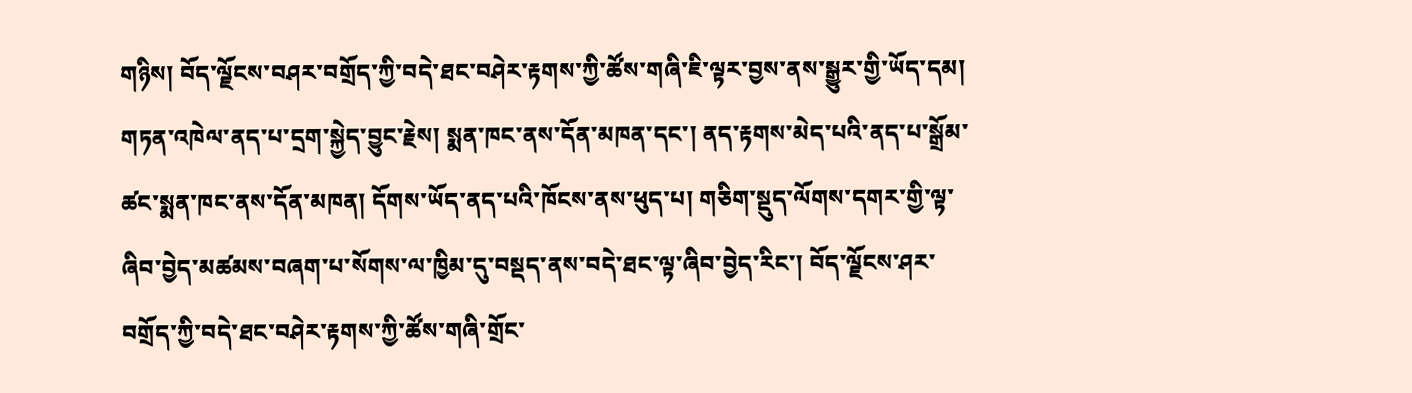གཉིས། བོད་ལྗོངས་བཤར་བགྲོད་ཀྱི་བདེ་ཐང་བཤེར་རྟགས་ཀྱི་ཚོས་གཞི་ཇི་ལྟར་བྱས་ནས་སྒྱུར་གྱི་ཡོད་དམ།
གཏན་འཁེལ་ནད་པ་དྲག་སྐྱེད་བྱུང་རྗེས། སྨན་ཁང་ནས་དོན་མཁན་དང་། ནད་རྟགས་མེད་པའི་ནད་པ་སྒྲོམ་ཚང་སྨན་ཁང་ནས་དོན་མཁན། དོགས་ཡོད་ནད་པའི་ཁོངས་ནས་ཕུད་པ། གཅིག་སྡུད་ལོགས་དགར་གྱི་ལྟ་ཞིབ་བྱེད་མཚམས་བཞག་པ་སོགས་ལ་ཁྱིམ་དུ་བསྡད་ནས་བདེ་ཐང་ལྟ་ཞིབ་བྱེད་རིང་། བོད་ལྗོངས་ཤར་བགྲོད་ཀྱི་བདེ་ཐང་བཤེར་རྟགས་ཀྱི་ཚོས་གཞི་གྲོང་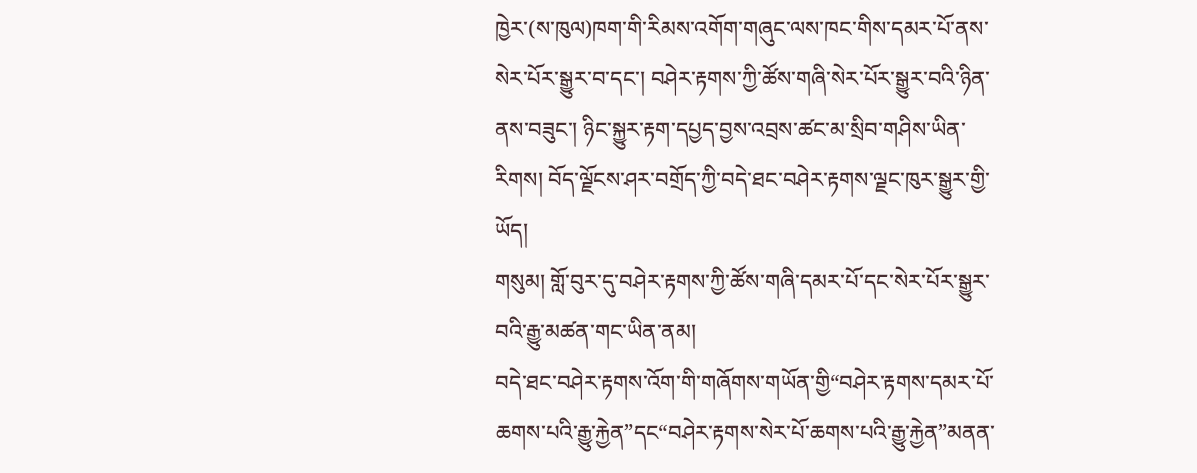ཁྱེར་(ས་ཁུལ)ཁག་གི་རིམས་འགོག་གཞུང་ལས་ཁང་གིས་དམར་པོ་ནས་སེར་པོར་སྒྱུར་བ་དང་། བཤེར་རྟགས་ཀྱི་ཚོས་གཞི་སེར་པོར་སྒྱུར་བའི་ཉིན་ནས་བཟུང་། ཉིང་སྐྱུར་རྟག་དཔྱད་བྱས་འབྲས་ཚང་མ་སྲིབ་གཤིས་ཡིན་རིགས། བོད་ལྗོངས་ཤར་བགྲོད་ཀྱི་བདེ་ཐང་བཤེར་རྟགས་ལྗང་ཁུར་སྒྱུར་གྱི་ཡོད།
གསུམ། གློ་བུར་དུ་བཤེར་རྟགས་ཀྱི་ཚོས་གཞི་དམར་པོ་དང་སེར་པོར་སྒྱུར་བའི་རྒྱུ་མཚན་གང་ཡིན་ནམ།
བདེ་ཐང་བཤེར་རྟགས་འོག་གི་གཞོགས་གཡོན་གྱི“བཤེར་རྟགས་དམར་པོ་ཆགས་པའི་རྒྱུ་རྐྱེན”དང“བཤེར་རྟགས་སེར་པོ་ཆགས་པའི་རྒྱུ་རྐྱེན”མནན་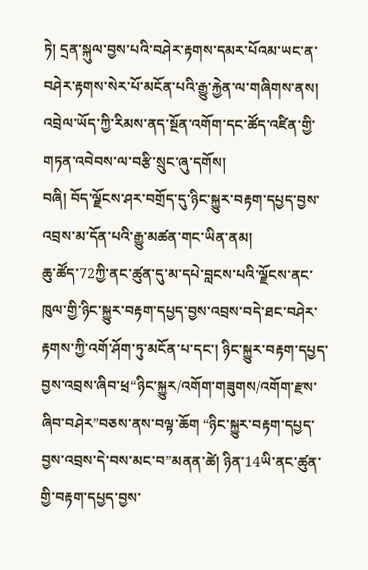ཏེ། དྲན་སྐུལ་བྱས་པའི་བཤེར་རྟགས་དམར་པོའམ་ཡང་ན་བཤེར་རྟགས་སེར་པོ་མངོན་པའི་རྒྱུ་རྐྱེན་ལ་གཞིགས་ནས། འབྲེལ་ཡོད་ཀྱི་རིམས་ནད་སྔོན་འགོག་དང་ཚོད་འཛིན་གྱི་གཏན་འབེབས་ལ་བརྩི་སྲུང་ཞུ་དགོས།
བཞི། བོད་ལྗོངས་ཤར་བགྲོད་དུ་ཉིང་སྐྱུར་བརྟག་དཔྱད་བྱས་འབྲས་མ་དོན་པའི་རྒྱུ་མཚན་གང་ཡིན་ནམ།
ཆུ་ཚོད་72ཀྱི་ནང་ཚུན་དུ་མ་དཔེ་བླངས་པའི་ལྗོངས་ནང་ཁུལ་གྱི་ཉིང་སྐྱུར་བརྟག་དཔྱད་བྱས་འབྲས་བདེ་ཐང་བཤེར་རྟགས་ཀྱི་འགོ་ཤོག་ཏུ་མངོན་པ་དང་། ཉིང་སྐྱུར་བརྟག་དཔྱད་བྱས་འབྲས་ཞིབ་ཕྲ“ཉིང་སྐྱུར/འགོག་གཟུགས/འགོག་རྫས་ཞིབ་བཤེར”བཅས་ནས་བལྟ་ཆོག “ཉིང་སྐྱུར་བརྟག་དཔྱད་བྱས་འབྲས་དེ་བས་མང་བ”མནན་ཚེ། ཉིན་14ཡི་ནང་ཚུན་གྱི་བརྟག་དཔྱད་བྱས་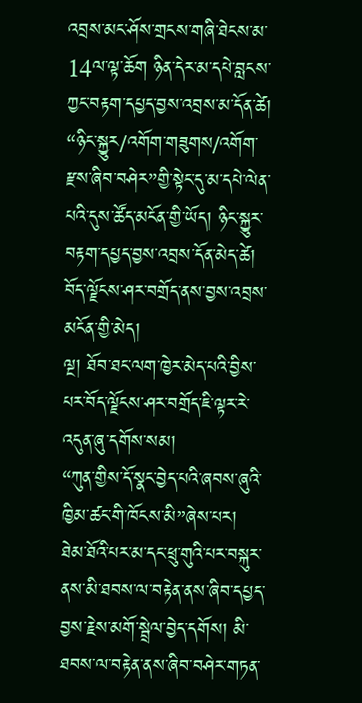འབྲས་མང་ཤོས་གྲངས་གཞི་ཐེངས་མ་14ལ་ལྟ་ཆོག ཉིན་དེར་མ་དཔེ་བླངས་ཀྱང་བརྟག་དཔྱད་བྱས་འབྲས་མ་དོན་ཚེ། “ཉིང་སྐྱུར/འགོག་གཟུགས/འགོག་རྫས་ཞིབ་བཤེར”གྱི་སྟེང་དུ་མ་དཔེ་ལེན་པའི་དུས་ཚོད་མངོན་གྱི་ཡོད། ཉིང་སྐྱུར་བརྟག་དཔྱད་བྱས་འབྲས་དོན་མེད་ཚེ། བོད་ལྗོངས་ཤར་བགྲོད་ནས་བྱས་འབྲས་མངོན་གྱི་མེད།
ལྔ། ཐོབ་ཐང་ལག་ཁྱེར་མེད་པའི་བྱིས་པར་བོད་ལྗོངས་ཤར་བགྲོད་ཇི་ལྟར་རེ་འདུན་ཞུ་དགོས་སམ།
“ཀུན་གྱིས་དོ་སྣང་བྱེད་པའི་ཞབས་ཞུའི་ཁྱིམ་ཚང་གི་ཁོངས་མི”ཞེས་པར། ཐེམ་ཐོའི་པར་མ་དང་ཕྲུ་གུའི་པར་བསྐུར་ནས་མི་ཐབས་ལ་བརྟེན་ནས་ཞིབ་དཔྱད་བྱས་རྗེས་མགོ་སྦྲེལ་བྱེད་དགོས། མི་ཐབས་ལ་བརྟེན་ནས་ཞིབ་བཤེར་གཏན་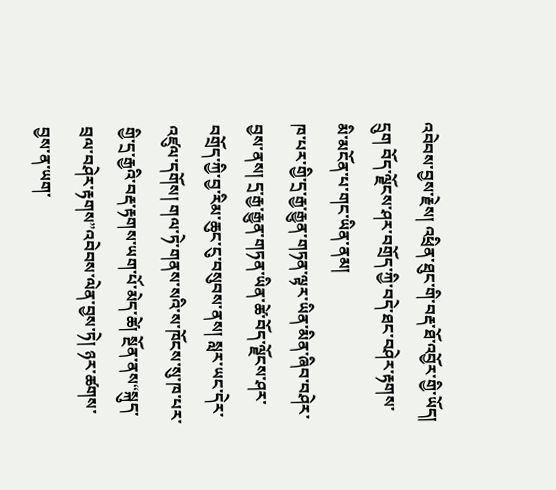འབེབས་བྱས་རྗེས། འཕྲིན་ཐུང་གི་བརྡ་ཐོ་འབྱོར་གྱི་ཡོད།
དྲུག བོད་ལྗོངས་ཤར་བགྲོད་ཀྱི་བདེ་ཐང་བཤེར་རྟགས་མི་མངོན་པ་གང་ཡིན་ནམ།
ཁ་པར་གྱི་དྲ་རྒྱ་རྒྱུན་གཏན་ལྟར་ཡིན་མིན་ཞིབ་བཤེར་བྱས་ནས། དྲ་རྒྱ་རྒྱུན་གཏན་ཡིན་ཚེ་བོད་ལྗོངས་ཤར་བགྲོད་ཀྱི་བྱ་རིམ་ཆུང་ངུ་བསུབས་ནས། སླར་ཡང་དེར་འཛུལ་དགོས། གལ་ཏེ་གནས་སའི་ས་ཁོངས་སུ་ཁ་པར་གྱི་དྲ་རྒྱའི་བརྡ་རྟགས་ཡག་པོ་མེད་ཚེ། སྔོན་ནས“སྐུད་བྲལ་བཤེར་རྟགས”འབེབས་ལེན་བྱས་ཏེ། ཉར་ཚགས་བྱས་ན་ཡག་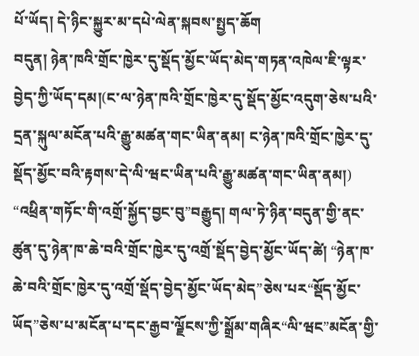པོ་ཡོད། དེ་ཉིང་སྐྱུར་མ་དཔེ་ལེན་སྐབས་སྤྱད་ཆོག
བདུན། ཉེན་ཁའི་གྲོང་ཁྱེར་དུ་སྡོད་མྱོང་ཡོད་མེད་གཏན་འཁེལ་ཇི་ལྟར་བྱེད་ཀྱི་ཡོད་དམ།(ང་ལ་ཉེན་ཁའི་གྲོང་ཁྱེར་དུ་སྡོད་མྱོང་འདུག་ཅེས་པའི་དྲན་སྐུལ་མངོན་པའི་རྒྱུ་མཚན་གང་ཡིན་ནམ། ང་ཉེན་ཁའི་གྲོང་ཁྱེར་དུ་སྡོད་མྱོང་བའི་རྟགས་དེ་ལི་ཝང་ཡིན་པའི་རྒྱུ་མཚན་གང་ཡིན་ནམ།)
“འཕྲིན་གཏོང་གི་འགྲོ་སྐྱོད་བྱང་བུ”བརྒྱུད། གལ་ཏེ་ཉིན་བདུན་གྱི་ནང་ཚུན་དུ་ཉེན་ཁ་ཆེ་བའི་གྲོང་ཁྱེར་དུ་འགྲོ་སྡོད་བྱེད་མྱོང་ཡོད་ཚེ། “ཉེན་ཁ་ཆེ་བའི་གྲོང་ཁྱེར་དུ་འགྲོ་སྡོད་བྱེད་མྱོང་ཡོད་མེད”ཅེས་པར“སྡོད་མྱོང་ཡོད”ཅེས་པ་མངོན་པ་དང་རྒྱབ་ལྗོངས་ཀྱི་སྒྲོམ་གཞིར“ལི་ཝང”མངོན་གྱི་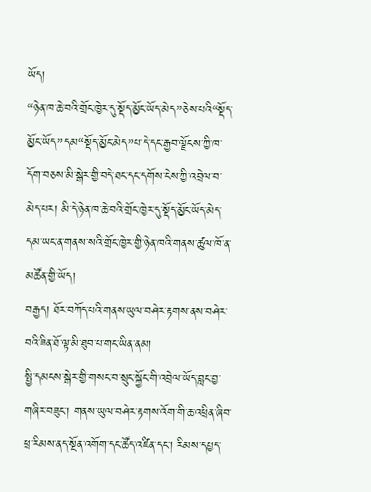ཡོད།
“ཉེན་ཁ་ཆེ་བའི་གྲོང་ཁྱེར་དུ་སྡོད་མྱོང་ཡོད་མེད”ཅེས་པའི“སྡོད་མྱོང་ཡོད”དམ“སྡོད་མྱོང་མེད”པ་དེ་དང་རྒྱབ་ལྗོངས་ཀྱི་ཁ་དོག་བཅས་མི་སྒེར་གྱི་བདེ་ཐང་དང་དགོས་ངེས་ཀྱི་འབྲེལ་བ་མེད་པར། མི་དེ་ཉེན་ཁ་ཆེ་བའི་གྲོང་ཁྱེར་དུ་སྡོད་མྱོང་ཡོད་མེད་དམ་ཡང་ན་གནས་སའི་གྲོང་ཁྱེར་གྱི་ཉེན་ཁའི་གནས་ཚུལ་ཁོ་ན་མཚོན་གྱི་ཡོད།
བརྒྱད། ཐོར་བཀོད་པའི་གནས་ཡུལ་བཤེར་རྟགས་ནས་བཤེར་བའི་ཟིན་ཐོ་ལྟ་མི་ཐུབ་པ་གང་ཡིན་ནམ།
སྤྱི་དམངས་སྒེར་གྱི་གསང་བ་སྲུང་སྐྱོང་གི་འབྲེལ་ཡོད་བླང་བྱ་གཞིར་བཟུང་། གནས་ཡུལ་བཤེར་རྟགས་འོག་གི་ཆ་འཕྲིན་ཞིབ་ཕྲ་རིམས་ནད་སྔོན་འགོག་དང་ཚོད་འཛིན་དང་། རིམས་དཔྱད་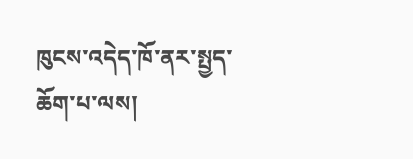ཁུངས་འདེད་ཁོ་ནར་སྤྱད་ཆོག་པ་ལས།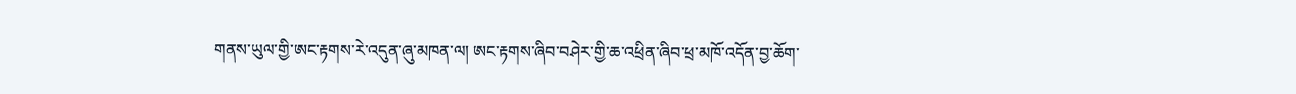གནས་ཡུལ་གྱི་ཨང་རྟགས་རེ་འདུན་ཞུ་མཁན་ལ། ཨང་རྟགས་ཞིབ་བཤེར་གྱི་ཆ་འཕྲིན་ཞིབ་ཕྲ་མཁོ་འདོན་བྱ་ཆོག་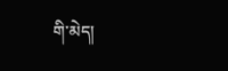གི་མེད།